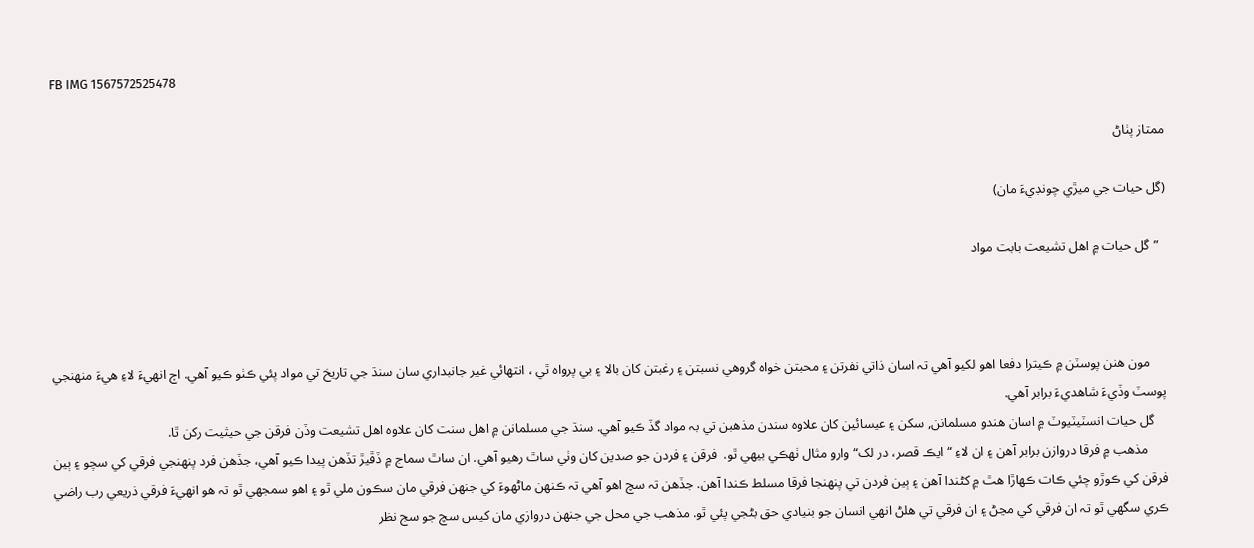FB IMG 1567572525478

ممتاز پٺاڻ

(گل حيات جي ميڙي چونڊيءَ مان)

  ”گل حيات ۾ اهل تشيعت بابت مواد



     مون هنن پوسٽن ۾ ڪيترا دفعا اهو لکيو آھي تہ اسان ذاتي نفرتن ۽ محبتن خواه گروهي نسبتن ۽ رغبتن کان بالا ۽ بي پرواه ٿي ، انتهائي غير جانبداري سان سنڌ جي تاريخ تي مواد پئي ڪٺو ڪيو آھي. اڄ انهيءَ لاءِ ھيءَ منهنجي پوسٽ وڏيءَ شاهديءَ برابر آھي.
    گل حيات انسٽيٽيوٽ ۾ اسان هندو مسلمانن, سکن ۽ عيسائين کان علاوه سندن مذھبن تي بہ مواد گڏ ڪيو آھي. سنڌ جي مسلمانن ۾ اهل سنت کان علاوه اهل تشيعت وڏن فرقن جي حيثيت رکن ٿا.
      مذھب ۾ فرقا دروازن برابر آھن ۽ ان لاءِ “ ايڪ قصر، در لک“ وارو مثال ٺھڪي بيهي ٿو.  فرقن ۽ فردن جو صدين کان وٺي ساٿ رهيو آھي. ان ساٿ سماج ۾ ڏڦيڙ تڏھن پيدا ڪيو آھي، جڏھن فرد پنهنجي فرقي کي سچو ۽ ٻين فرقن کي ڪوڙو چئي ڪات ڪهاڙا هٿ ۾ کڻندا آھن ۽ ٻين فردن تي پنهنجا فرقا مسلط ڪندا آھن. جڏھن تہ سچ اهو آھي تہ ڪنهن ماڻهوءَ کي جنهن فرقي مان سڪون ملي ٿو ۽ اهو سمجهي ٿو تہ هو انهيءَ فرقي ذريعي رب راضي ڪري سگهي ٿو تہ ان فرقي کي مڃڻ ۽ ان فرقي تي هلڻ انهي انسان جو بنيادي حق بڻجي پئي ٿو. مذهب جي محل جي جنهن دروازي مان کيس سچ جو سج نظر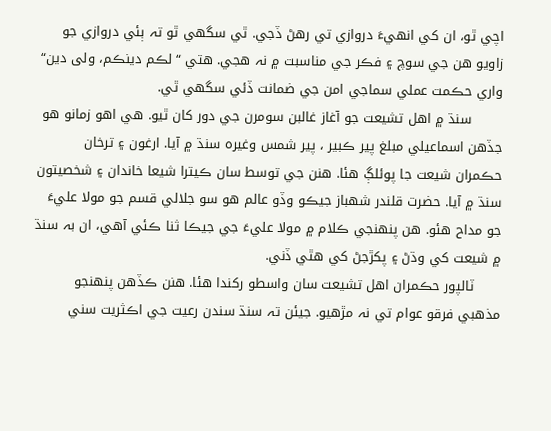اچي ٿو، ان کي انهيءَ دروازي تي رهڻ ڏجي. ٿي سگهي ٿو تہ ٻئي دروازي جو زاويو هن جي سوچ ۽ فڪر جي مناسبت ۾ نہ هجي. هتي “لڪم دينڪم، ولى دين“ واري حڪمت عملي سماجي امن جي ضمانت ڏئي سگهي ٿي.
       سنڌ ۾ اهل تشيعت جو آغاز غالبن سومرن جي دور کان ٿيو. هي اهو زمانو هو جڏهن اسماعيلي مبلغ پير ڪبير ، پير شمس وغيره سنڌ ۾ آيا. ارغون ۽ ترخان حڪمران شيعت جا پوئلڳ هئا. هنن جي توسط سان ڪيترا شيعا خاندان ۽ شخصيتون سنڌ ۾ آيا. حضرت قلندر شھباز جيڪو وڏو عالم هو سو جلالي قسم جو مولا عليءَ جو مداح هئو. هن پنهنجي ڪلام ۾ مولا عليءَ جي جيڪا ثنا ڪئي آھي، ان بہ سنڌ ۾ شيعت کي وڌڻ ۽ پکڙجڻ کي هٿي ڏني.
      ٽالپور حڪمران اهل تشيعت سان واسطو رکندا هئا. هنن ڪڏھن پنهنجو مذهبي فرقو عوام تي نہ مڙهيو. جيئن تہ سنڌ سندن رعيت جي اڪثريت سني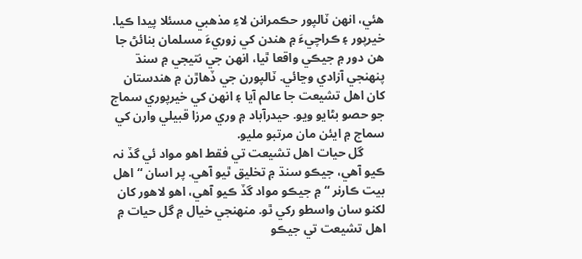هئي، انهن ٽالپور حڪمرانن لاءِ مذھبي مسئلا پيدا ڪيا. خيرپور ۽ ڪراچيءَ ۾ هندن کي زوريءَ مسلمان بنائڻ جا هن دور ۾ جيڪي واقعا ٿيا، انهن جي نتيجي ۾ سنڌ پنهنجي آزادي وڃائي. ٽالپورن جي ڏھاڙن ۾ هندستان کان اهل تشيعت جا عالم آيا ۽ انهن کي خيرپوري سماج جو حصو بڻايو ويو. حيدرآباد ۾ وري مرزا قبيلي وارن کي سماج ۾ ايئن مان مرتبو مليو.
       گل حيات اهل تشيعت تي فقط اهو مواد ئي گڏ نہ ڪيو آھي، جيڪو سنڌ ۾ تخليق ٿيو آھي. پر اسان “ اهل بيت ڪارنر “ ۾ جيڪو مواد گڏ ڪيو آھي، اهو لاهور کان لکنو سان واسطو رکي ٿو. منهنجي خيال ۾ گل حيات ۾ اهل تشيعت تي جيڪو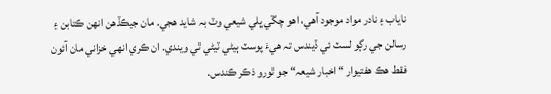ناياب ۽ نادر مواد موجود آھي، اهو چڱي ڀلي شيعي وٽ بہ شايد هجي. مان جيڪڏھن انهن ڪتابن ۽ رسالن جي رڳو لسٽ ئي ڏيندس تہ هيءَ پوسٽ ٻيڻي ٽيڻي ٿي ويندي. ان ڪري انهي خزاني مان آئون فقط هڪ هفتيوار “ اخبار شيعہ“ جو ٿورو ذڪر ڪندس.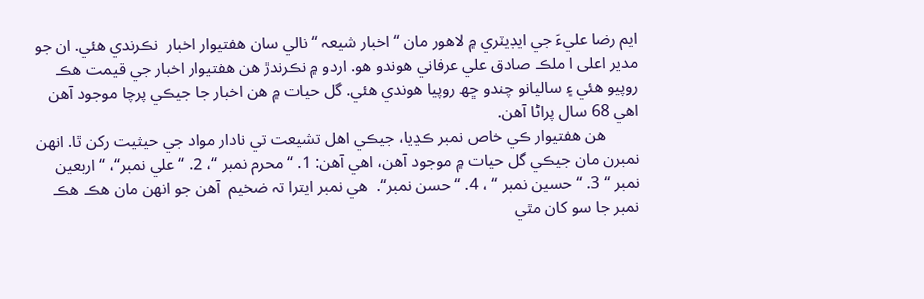ايم رضا عليءَ جي ايڊيٽري ۾ لاهور مان “ اخبار شيعہ “ نالي سان هفتيوار اخبار  نڪرندي هئي. ان جو مدير اعلى ا ملڪ صادق علي عرفاني هوندو هو. اردو ۾ نڪرندڙ هن هفتيوار اخبار جي قيمت هڪ روپيو هئي ۽ ساليانو چندو ڇھ روپيا هوندي هئي. گل حيات ۾ هن اخبار جا جيڪي پرچا موجود آھن اهي 68 سال پراڻا آھن.
        هن هفتيوار ڪي خاص نمبر ڪڍيا، جيڪي اهل تشيعت تي نادار مواد جي حيثيت رکن ٿا. انهن نمبرن مان جيڪي گل حيات ۾ موجود آھن، اهي آھن: 1. “ محرم نمبر “، 2. “ علي نمبر“، “ اربعين نمبر “ 3. “ حسين نمبر “ ، 4. “ حسن نمبر“.  هي نمبر ايترا تہ ضخيم  آھن جو انهن مان هڪ هڪ نمبر جا سو کان مٿي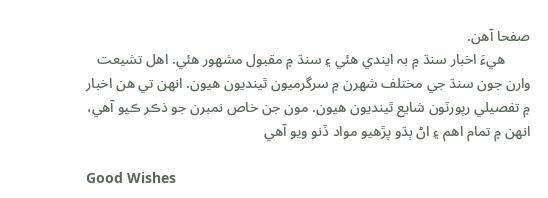صفحا آھن.
       هيءَ اخبار سنڌ ۾ بہ ايندي هئي ۽ سنڌ ۾ مقبول مشھور هئي. اهل تشيعت وارن جون سنڌ جي مختلف شھرن ۾ سرگرميون ٿينديون هيون. انهن تي هن اخبار ۾ تفصيلي رپورٽون شايع ٿينديون هيون. مون جن خاص نمبرن جو ذڪر ڪيو آھي، انهن ۾ تمام اهم ۽ اڻ ٻڌو پڙھيو مواد ڏنو ويو آھي

Good Wishes